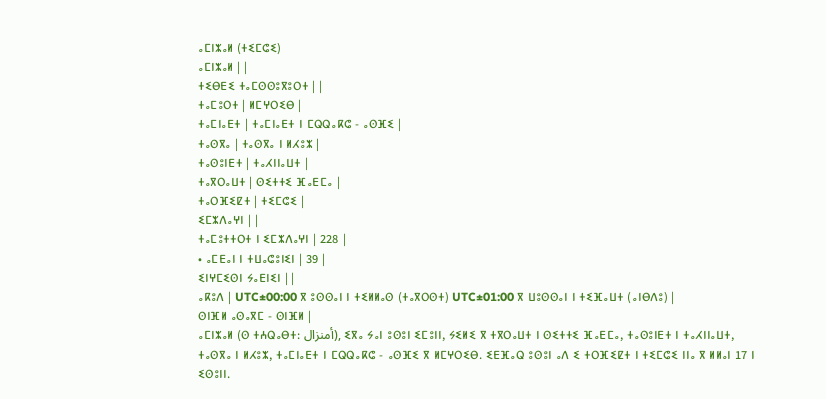ⴰⵎⵏⵣⴰⵍ (ⵜⵉⵎⵛⵉ)
ⴰⵎⵏⵣⴰⵍ | |
ⵜⵉⴱⴹⵉ ⵜⴰⵎⵙⵙⵓⴳⵓⵔⵜ | |
ⵜⴰⵎⵓⵔⵜ | ⵍⵎⵖⵔⵉⴱ |
ⵜⴰⵎⵏⴰⴹⵜ | ⵜⴰⵎⵏⴰⴹⵜ ⵏ ⵎⵕⵕⴰⴽⵛ - ⴰⵙⴼⵉ |
ⵜⴰⵙⴳⴰ | ⵜⴰⵙⴳⴰ ⵏ ⵍⵃⵓⵣ |
ⵜⴰⵙⵓⵏⴹⵜ | ⵜⴰⵃⵏⵏⴰⵡⵜ |
ⵜⴰⴳⵔⴰⵡⵜ | ⵙⵉⵜⵜⵉ ⴼⴰⴹⵎⴰ |
ⵜⴰⵔⴼⵉⵇⵜ | ⵜⵉⵎⵛⵉ |
ⵉⵎⵣⴷⴰⵖⵏ | |
ⵜⴰⵎⵓⵜⵜⵔⵜ ⵏ ⵉⵎⵣⴷⴰⵖⵏ | 228 |
• ⴰⵎⴹⴰⵏ ⵏ ⵜⵡⴰⵛⵓⵏⵉⵏ | 39 |
ⵉⵏⵖⵎⵉⵙⵏ ⵢⴰⴹⵏⵉⵏ | |
ⴰⴽⵓⴷ | UTC±00:00 ⴳ ⵓⵙⵙⴰⵏ ⵏ ⵜⵉⵍⵍⴰⵙ (ⵜⴰⴳⵔⵙⵜ) UTC±01:00 ⴳ ⵡⵓⵙⵙⴰⵏ ⵏ ⵜⵉⴼⴰⵡⵜ (ⴰⵏⴱⴷⵓ) |
ⵙⵏⴼⵍ ⴰⵙⴰⴳⵎ - ⵙⵏⴼⵍ |
ⴰⵎⵏⵣⴰⵍ (ⵙ ⵜⵄⵕⴰⴱⵜ: أمنزال), ⵉⴳⴰ ⵢⴰⵏ ⵓⵙⵓⵏ ⵉⵎⵓⵏⵏ, ⵢⵉⵍⵉ ⴳ ⵜⴳⵔⴰⵡⵜ ⵏ ⵙⵉⵜⵜⵉ ⴼⴰⴹⵎⴰ, ⵜⴰⵙⵓⵏⴹⵜ ⵏ ⵜⴰⵃⵏⵏⴰⵡⵜ, ⵜⴰⵙⴳⴰ ⵏ ⵍⵃⵓⵣ, ⵜⴰⵎⵏⴰⴹⵜ ⵏ ⵎⵕⵕⴰⴽⵛ - ⴰⵙⴼⵉ ⴳ ⵍⵎⵖⵔⵉⴱ. ⵉⴹⴼⴰⵕ ⵓⵙⵓⵏ ⴰⴷ ⵉ ⵜⵔⴼⵉⵇⵜ ⵏ ⵜⵉⵎⵛⵉ ⵏⵏⴰ ⴳ ⵍⵍⴰⵏ 17 ⵏ ⵉⵙⵓⵏⵏ.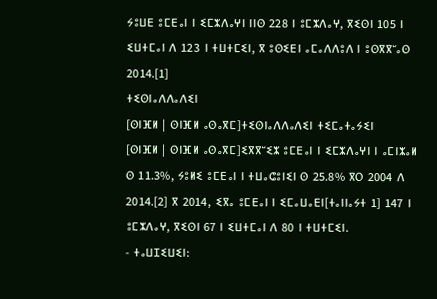ⵢⵓⵡⴹ ⵓⵎⴹⴰⵏ ⵏ ⵉⵎⵣⴷⴰⵖⵏ ⵏⵏⵙ 228 ⵏ ⵓⵎⵣⴷⴰⵖ, ⴳⵉⵙⵏ 105 ⵏ ⵉⵡⵜⵎⴰⵏ ⴷ 123 ⵏ ⵜⵡⵜⵎⵉⵏ, ⴳ ⵓⵙⵉⴹⵏ ⴰⵎⴰⴷⴷⵓⴷ ⵏ ⵓⵙⴳⴳⵯⴰⵙ 2014.[1]
ⵜⵉⵙⵏⴰⴷⴷⴰⴷⵉⵏ
[ⵙⵏⴼⵍ | ⵙⵏⴼⵍ ⴰⵙⴰⴳⵎ]ⵜⵉⵙⵏⴰⴷⴷⴰⴷⵉⵏ ⵜⵉⵎⴰⵜⴰⵢⵉⵏ
[ⵙⵏⴼⵍ | ⵙⵏⴼⵍ ⴰⵙⴰⴳⵎ]ⵉⴳⴳⵯⵉⵣ ⵓⵎⴹⴰⵏ ⵏ ⵉⵎⵣⴷⴰⵖⵏ ⵏ ⴰⵎⵏⵣⴰⵍ ⵙ 11.3%, ⵢⵓⵍⵉ ⵓⵎⴹⴰⵏ ⵏ ⵜⵡⴰⵛⵓⵏⵉⵏ ⵙ 25.8% ⴳⵔ 2004 ⴷ 2014.[2] ⴳ 2014, ⵉⴳⴰ ⵓⵎⴹⴰⵏ ⵏ ⵉⵎⴰⵡⴰⴹⵏ[ⵜⴰⵏⵏⴰⵢⵜ 1] 147 ⵏ ⵓⵎⵣⴷⴰⵖ, ⴳⵉⵙⵏ 67 ⵏ ⵉⵡⵜⵎⴰⵏ ⴷ 80 ⵏ ⵜⵡⵜⵎⵉⵏ.
- ⵜⴰⵡⵊⵉⵡⵉⵏ: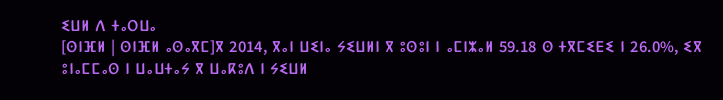ⵉⵡⵍ ⴷ ⵜⴰⵔⵡⴰ
[ⵙⵏⴼⵍ | ⵙⵏⴼⵍ ⴰⵙⴰⴳⵎ]ⴳ 2014, ⴳⴰⵏ ⵡⵉⵏⴰ ⵢⵉⵡⵍⵏ ⴳ ⵓⵙⵓⵏ ⵏ ⴰⵎⵏⵣⴰⵍ 59.18 ⵙ ⵜⴳⵎⵉⴹⵉ ⵏ 26.0%, ⵉⴳ ⵓⵏⴰⵎⵎⴰⵙ ⵏ ⵡⴰⵡⵜⴰⵢ ⴳ ⵡⴰⴽⵓⴷ ⵏ ⵢⵉⵡⵍ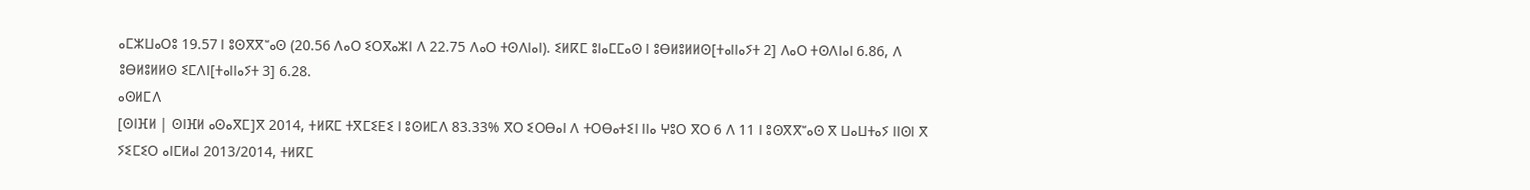ⴰⵎⵣⵡⴰⵔⵓ 19.57 ⵏ ⵓⵙⴳⴳⵯⴰⵙ (20.56 ⴷⴰⵔ ⵉⵔⴳⴰⵣⵏ ⴷ 22.75 ⴷⴰⵔ ⵜⵙⴷⵏⴰⵏ). ⵉⵍⴽⵎ ⵓⵏⴰⵎⵎⴰⵙ ⵏ ⵓⴱⵍⵓⵍⵍⵙ[ⵜⴰⵏⵏⴰⵢⵜ 2] ⴷⴰⵔ ⵜⵙⴷⵏⴰⵏ 6.86, ⴷ ⵓⴱⵍⵓⵍⵍⵙ ⵉⵎⴷⵏ[ⵜⴰⵏⵏⴰⵢⵜ 3] 6.28.
ⴰⵙⵍⵎⴷ
[ⵙⵏⴼⵍ | ⵙⵏⴼⵍ ⴰⵙⴰⴳⵎ]ⴳ 2014, ⵜⵍⴽⵎ ⵜⴳⵎⵉⴹⵉ ⵏ ⵓⵙⵍⵎⴷ 83.33% ⴳⵔ ⵉⵔⴱⴰⵏ ⴷ ⵜⵔⴱⴰⵜⵉⵏ ⵏⵏⴰ ⵖⵓⵔ ⴳⵔ 6 ⴷ 11 ⵏ ⵓⵙⴳⴳⵯⴰⵙ ⴳ ⵡⴰⵡⵜⴰⵢ ⵏⵏⵙⵏ ⴳ ⵢⵉⵎⵉⵔ ⴰⵏⵎⵍⴰⵏ 2013/2014, ⵜⵍⴽⵎ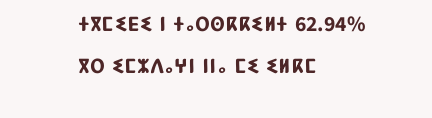ⵜⴳⵎⵉⴹⵉ ⵏ ⵜⴰⵔⵙⴽⴽⵉⵍⵜ 62.94% ⴳⵔ ⵉⵎⵣⴷⴰⵖⵏ ⵏⵏⴰ ⵎⵉ ⵉⵍⴽⵎ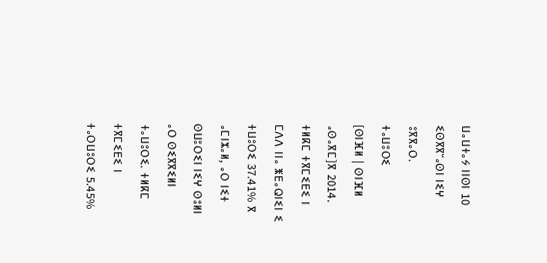ⵡⴰⵡⵜⴰⵢ ⵏⵏⵙⵏ 10 ⵉⵙⴳⴳⵯⴰⵙⵏ ⵏⵉⵖ ⵓⴳⴳⴰⵔ.
ⵜⴰⵡⵓⵔⵉ
[ⵙⵏⴼⵍ | ⵙⵏⴼⵍ ⴰⵙⴰⴳⵎ]ⴳ 2014. ⵜⵍⴽⵎ ⵜⴳⵎⵉⴹⵉ ⵏ ⵎⴷⴷ ⵏⵏⴰ ⵥⴹⴰⵕⵏⵉⵏ ⵉ ⵜⵡⵓⵔⵉ 37.41% ⴳ ⴰⵎⵏⵣⴰⵍ, ⴰⵔ ⵏⵉⵜ ⵙⵡⵓⵔⵉⵏ ⵏⵉⵖ ⵙⵓⵍⵏ ⴰⵔ ⵙⵉⴳⴳⵉⵍⵏ ⵜⴰⵡⵓⵔⵉ. ⵜⵍⴽⵎ ⵜⴳⵎⵉⴹⵉ ⵏ ⵜⴰⵔⵡⵓⵔⵉ 5.45%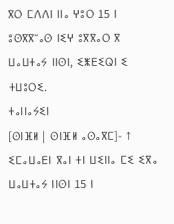ⴳⵔ ⵎⴷⴷⵏ ⵏⵏⴰ ⵖⵓⵔ 15 ⵏ ⵓⵙⴳⴳⵯⴰⵙ ⵏⵉⵖ ⵓⴳⴳⴰⵔ ⴳ ⵡⴰⵡⵜⴰⵢ ⵏⵏⵙⵏ, ⵉⵥⴹⵉⵕⵏ ⵉ ⵜⵡⵓⵔⵉ.
ⵜⴰⵏⵏⴰⵢⵉⵏ
[ⵙⵏⴼⵍ | ⵙⵏⴼⵍ ⴰⵙⴰⴳⵎ]- ↑ ⵉⵎⴰⵡⴰⴹⵏ ⴳⴰⵏ ⵜⵏ ⵡⵉⵏⵏⴰ ⵎⵉ ⵉⴳⴰ ⵡⴰⵡⵜⴰⵢ ⵏⵏⵙⵏ 15 ⵏ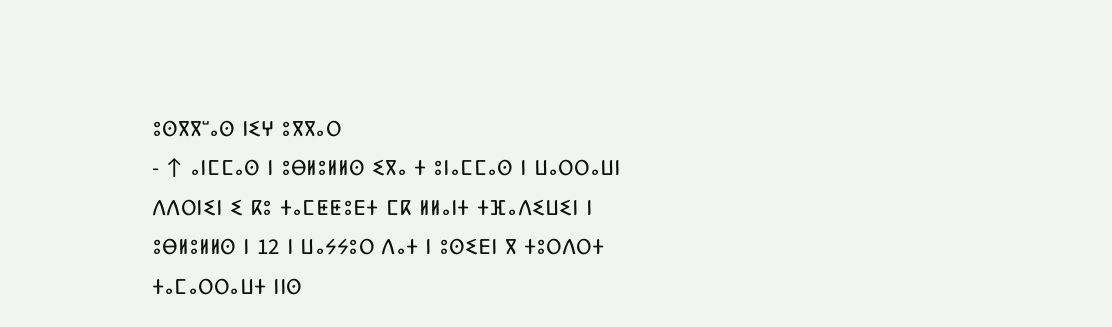ⵓⵙⴳⴳⵯⴰⵙ ⵏⵉⵖ ⵓⴳⴳⴰⵔ
- ↑ ⴰⵏⵎⵎⴰⵙ ⵏ ⵓⴱⵍⵓⵍⵍⵙ ⵉⴳⴰ ⵜ ⵓⵏⴰⵎⵎⴰⵙ ⵏ ⵡⴰⵔⵔⴰⵡⵏ ⴷⴷⵔⵏⵉⵏ ⵉ ⴽⵓ ⵜⴰⵎⵟⵟⵓⴹⵜ ⵎⴽ ⵍⵍⴰⵏⵜ ⵜⴼⴰⴷⵉⵡⵉⵏ ⵏ ⵓⴱⵍⵓⵍⵍⵙ ⵏ 12 ⵏ ⵡⴰⵢⵢⵓⵔ ⴷⴰⵜ ⵏ ⵓⵙⵉⴹⵏ ⴳ ⵜⵓⵔⴷⵔⵜ ⵜⴰⵎⴰⵔⵔⴰⵡⵜ ⵏⵏⵙ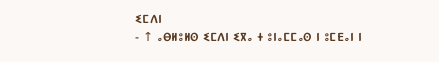ⵉⵎⴷⵏ
- ↑ ⴰⴱⵍⵓⵍⵙ ⵉⵎⴷⵏ ⵉⴳⴰ ⵜ ⵓⵏⴰⵎⵎⴰⵙ ⵏ ⵓⵎⴹⴰⵏ ⵏ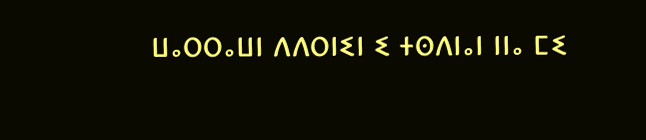ⵡⴰⵔⵔⴰⵡⵏ ⴷⴷⵔⵏⵉⵏ ⵉ ⵜⵙⴷⵏⴰⵏ ⵏⵏⴰ ⵎⵉ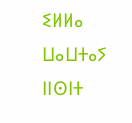ⵉⵍⵍⴰ ⵡⴰⵡⵜⴰⵢ ⵏⵏⵙⵏⵜ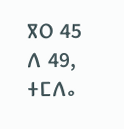ⴳⵔ 45 ⴷ 49, ⵜⵎⴷⴰ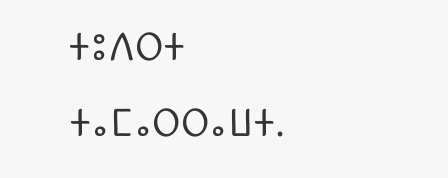ⵜⵓⴷⵔⵜ ⵜⴰⵎⴰⵔⵔⴰⵡⵜ.